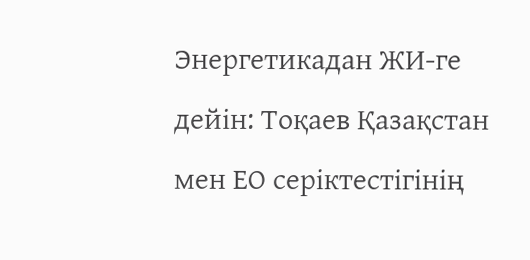Энергетикадан ЖИ-ге дейін: Тоқаев Қазақстан мен ЕО серіктестігінің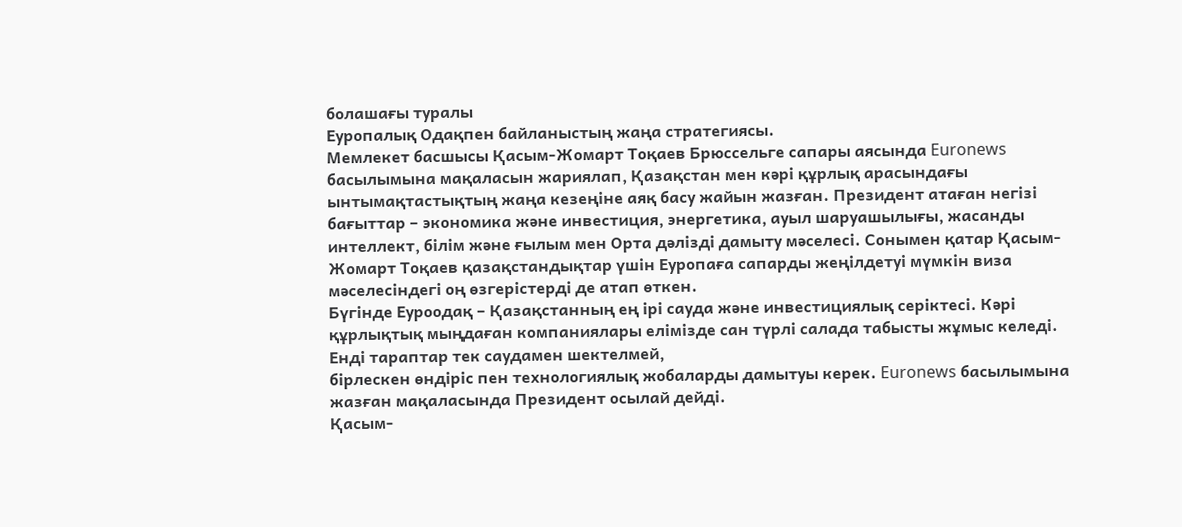болашағы туралы
Еуропалық Одақпен байланыстың жаңа стратегиясы.
Мемлекет басшысы Қасым-Жомарт Тоқаев Брюссельге сапары аясында Euronews басылымына мақаласын жариялап, Қазақстан мен кәрі құрлық арасындағы ынтымақтастықтың жаңа кезеңіне аяқ басу жайын жазған. Президент атаған негізі бағыттар – экономика және инвестиция, энергетика, ауыл шаруашылығы, жасанды интеллект, білім және ғылым мен Орта дәлізді дамыту мәселесі. Сонымен қатар Қасым-Жомарт Тоқаев қазақстандықтар үшін Еуропаға сапарды жеңілдетуі мүмкін виза мәселесіндегі оң өзгерістерді де атап өткен.
Бүгінде Еуроодақ – Қазақстанның ең ірі сауда және инвестициялық серіктесі. Кәрі құрлықтық мыңдаған компаниялары елімізде сан түрлі салада табысты жұмыс келеді. Енді тараптар тек саудамен шектелмей,
бірлескен өндіріс пен технологиялық жобаларды дамытуы керек. Euronews басылымына жазған мақаласында Президент осылай дейді.
Қасым-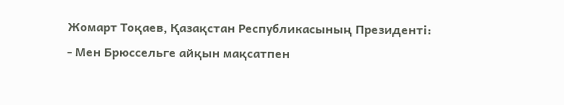Жомарт Тоқаев, Қазақстан Республикасының Президенті:
- Мен Брюссельге айқын мақсатпен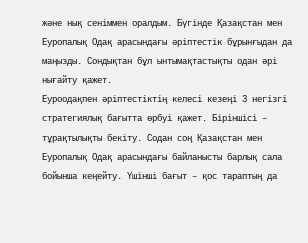және нық сеніммен оралдым. Бүгінде Қазақстан мен Еуропалық Одақ арасындағы әріптестік бұрынғыдан да маңызды. Сондықтан бұл ынтымақтастықты одан әрі нығайту қажет.
Еуроодақпен әріптестіктің келесі кезеңі 3 негізгі стратегиялық бағытта өрбуі қажет. Біріншісі – тұрақтылықты бекіту. Содан соң Қазақстан мен Еуропалық Одақ арасындағы байланысты барлық сала бойынша кеңейту. Үшінші бағыт – қос тараптың да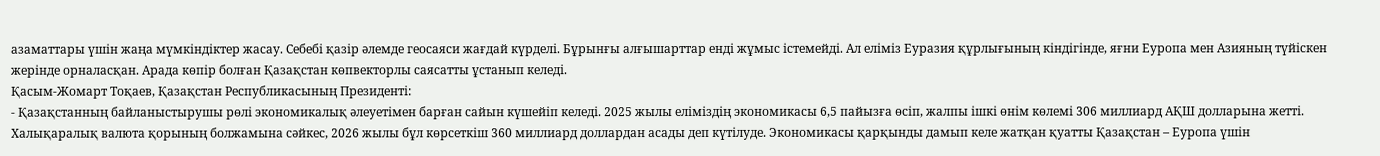азаматтары үшін жаңа мүмкіндіктер жасау. Себебі қазір әлемде геосаяси жағдай күрделі. Бұрынғы алғышарттар енді жұмыс істемейді. Ал еліміз Еуразия құрлығының кіндігінде, яғни Еуропа мен Азияның түйіскен жерінде орналасқан. Арада көпір болған Қазақстан көпвекторлы саясатты ұстанып келеді.
Қасым-Жомарт Тоқаев, Қазақстан Республикасының Президенті:
- Қазақстанның байланыстырушы рөлі экономикалық әлеуетімен барған сайын күшейіп келеді. 2025 жылы еліміздің экономикасы 6,5 пайызға өсіп, жалпы ішкі өнім көлемі 306 миллиард АҚШ долларына жетті. Халықаралық валюта қорының болжамына сәйкес, 2026 жылы бұл көрсеткіш 360 миллиард доллардан асады деп күтілуде. Экономикасы қарқынды дамып келе жатқан қуатты Қазақстан – Еуропа үшін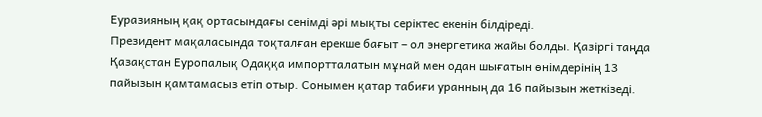Еуразияның қақ ортасындағы сенімді әрі мықты серіктес екенін білдіреді.
Президент мақаласында тоқталған ерекше бағыт – ол энергетика жайы болды. Қазіргі таңда Қазақстан Еуропалық Одаққа импортталатын мұнай мен одан шығатын өнімдерінің 13 пайызын қамтамасыз етіп отыр. Сонымен қатар табиғи уранның да 16 пайызын жеткізеді.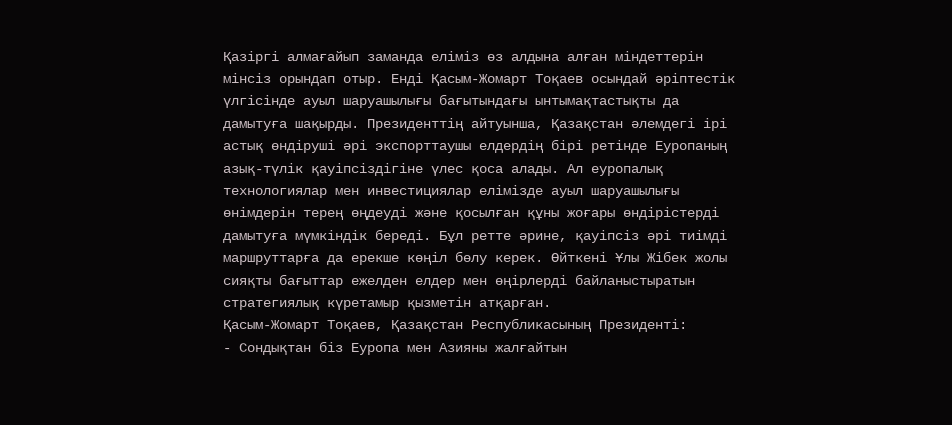Қазіргі алмағайып заманда еліміз өз алдына алған міндеттерін мінсіз орындап отыр. Енді Қасым-Жомарт Тоқаев осындай әріптестік үлгісінде ауыл шаруашылығы бағытындағы ынтымақтастықты да дамытуға шақырды. Президенттің айтуынша, Қазақстан әлемдегі ірі астық өндіруші әрі экспорттаушы елдердің бірі ретінде Еуропаның азық-түлік қауіпсіздігіне үлес қоса алады. Ал еуропалық технологиялар мен инвестициялар елімізде ауыл шаруашылығы өнімдерін терең өңдеуді және қосылған құны жоғары өндірістерді дамытуға мүмкіндік береді. Бұл ретте әрине, қауіпсіз әрі тиімді маршруттарға да ерекше көңіл бөлу керек. Өйткені Ұлы Жібек жолы сияқты бағыттар ежелден елдер мен өңірлерді байланыстыратын стратегиялық күретамыр қызметін атқарған.
Қасым-Жомарт Тоқаев, Қазақстан Республикасының Президенті:
- Сондықтан біз Еуропа мен Азияны жалғайтын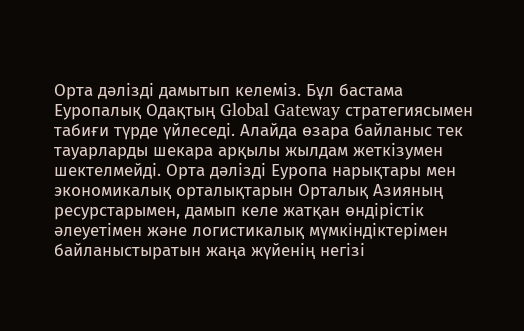Орта дәлізді дамытып келеміз. Бұл бастама Еуропалық Одақтың Global Gateway стратегиясымен табиғи түрде үйлеседі. Алайда өзара байланыс тек тауарларды шекара арқылы жылдам жеткізумен шектелмейді. Орта дәлізді Еуропа нарықтары мен экономикалық орталықтарын Орталық Азияның ресурстарымен, дамып келе жатқан өндірістік әлеуетімен және логистикалық мүмкіндіктерімен байланыстыратын жаңа жүйенің негізі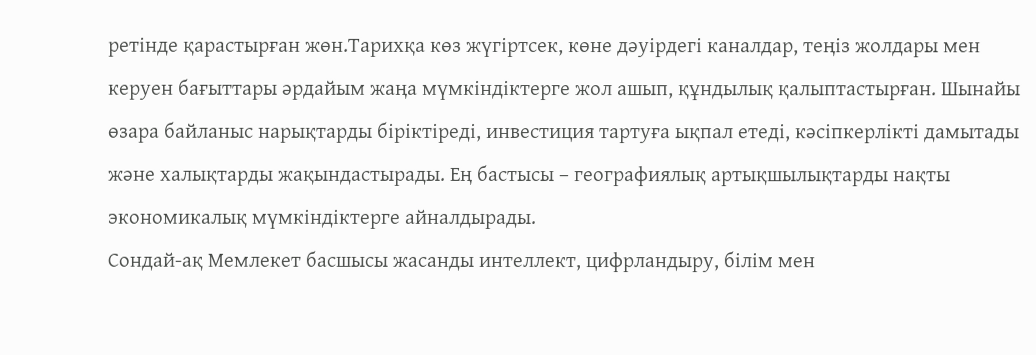ретінде қарастырған жөн.Тарихқа көз жүгіртсек, көне дәуірдегі каналдар, теңіз жолдары мен керуен бағыттары әрдайым жаңа мүмкіндіктерге жол ашып, құндылық қалыптастырған. Шынайы өзара байланыс нарықтарды біріктіреді, инвестиция тартуға ықпал етеді, кәсіпкерлікті дамытады және халықтарды жақындастырады. Ең бастысы – географиялық артықшылықтарды нақты экономикалық мүмкіндіктерге айналдырады.
Сондай-ақ Мемлекет басшысы жасанды интеллект, цифрландыру, білім мен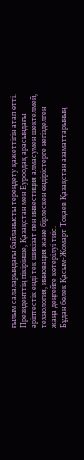ғылым салаларындағы байланысты тереңдету қажеттігін атап өтті. Президенттің пікірінше, Қазақстан мен Еуроодақ арасындағы әріптестік енді тек шикізат пен инвестиция алмасумен шектелмей, технология, инновация және бірлескен өндірістерге негізделген жаңа деңгейге көтерілуі тиіс.
Бұдан бөлек Қасым-Жомарт Тоқаев Қазақстан азаматтарының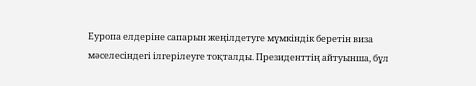Еуропа елдеріне сапарын жеңілдетуге мүмкіндік беретін виза мәселесіндегі ілгерілеуге тоқталды. Президенттің айтуынша, бұл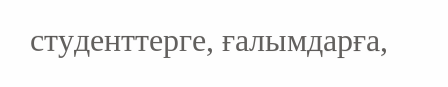студенттерге, ғалымдарға,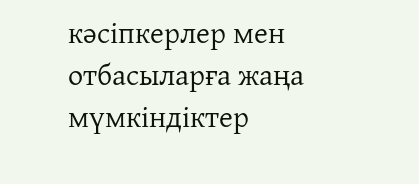кәсіпкерлер мен отбасыларға жаңа мүмкіндіктер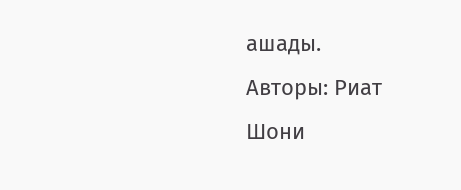ашады.
Авторы: Риат Шони